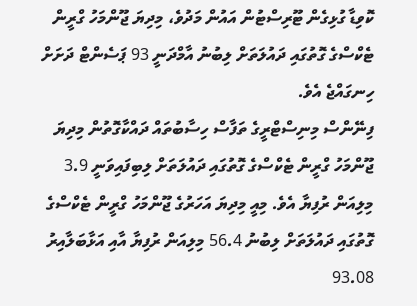ކޮވިޑާ ގުޅިގެން ޓޫރިސްޓުން އައުން މަދުވެ، މިދިޔަ ޖޫންމަހު ގްރީން ޓެކްސްގެ ގޮތުގައި ދައުލަތަށް ލިބުނު އާމްދަނީ 93 ޕަސެންޓް ދަށަށް ހިނގައްޖެ އެވެ.
ފިނޭންސް މިނިސްޓްރީގެ ތަފާސް ހިސާބުތައް ދައްކާގޮތުން މިދިޔަ ޖޫންމަހު ގްރީން ޓެކްސްގެ ގޮތުގައި ދައުލަތަށް ލިބިފައިވަނީ 3.9 މިލިއަން ރުފިޔާ އެވެ. މިއީ މިދިޔަ އަހަރުގެ ޖޫންމަހު ގްރީން ޓެކްސްގެ ގޮތުގައި ދައުލަތަށް ލިބުނު 56.4 މިލިއަން ރުފިޔާ އާއި އަޅާބަލާއިރު 93.08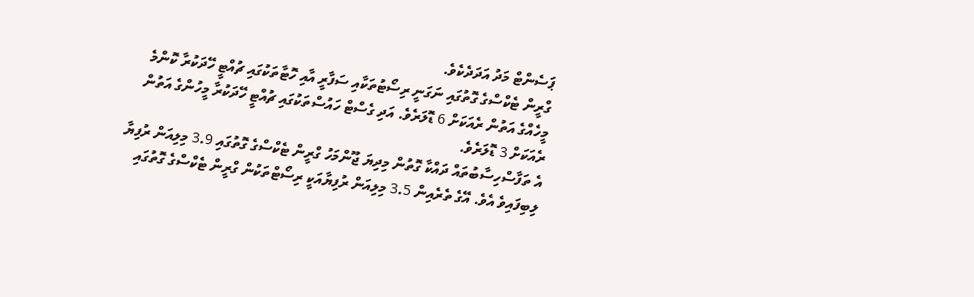ޕަސެންޓް މަދު އަދަދެކެވެ.
ގްރީން ޓެކްސްގެ ގޮތުގައި ނަގަނީ ރިސޯޓުތަކާއި ސަފާރީ އާއި ހޮޓާތަކުގައި ޗުއްޓީ ހޭދަކުރާ ކޮންމެ މީހެއްގެ އަތުން ރެއަކަށް 6 ޑޮލަރެވެ. އަދި ގެސްޓް ހައުސްތަކުގައި ޗުއްޓީ ހޭދަކުރާ މީހުންގެ އަތުން ރެއަކަށް 3 ޑޮލަރެވެ.
އެ ތަފާސްހިސާބުތައް ދައްކާ ގޮތުން މިދިޔަ ޖޫންމަހު ގްރީން ޓެކްސްގެ ގޮތުގައި 3.9 މިލިއަން ރުފިޔާ ލިބިފައިވެ އެވެ. އޭގެ ތެރެއިން 3.5 މިލިއަން ރުފިޔާއަކީ ރިސޯޓްތަކުން ގްރީން ޓެކްސްގެ ގޮތުގައި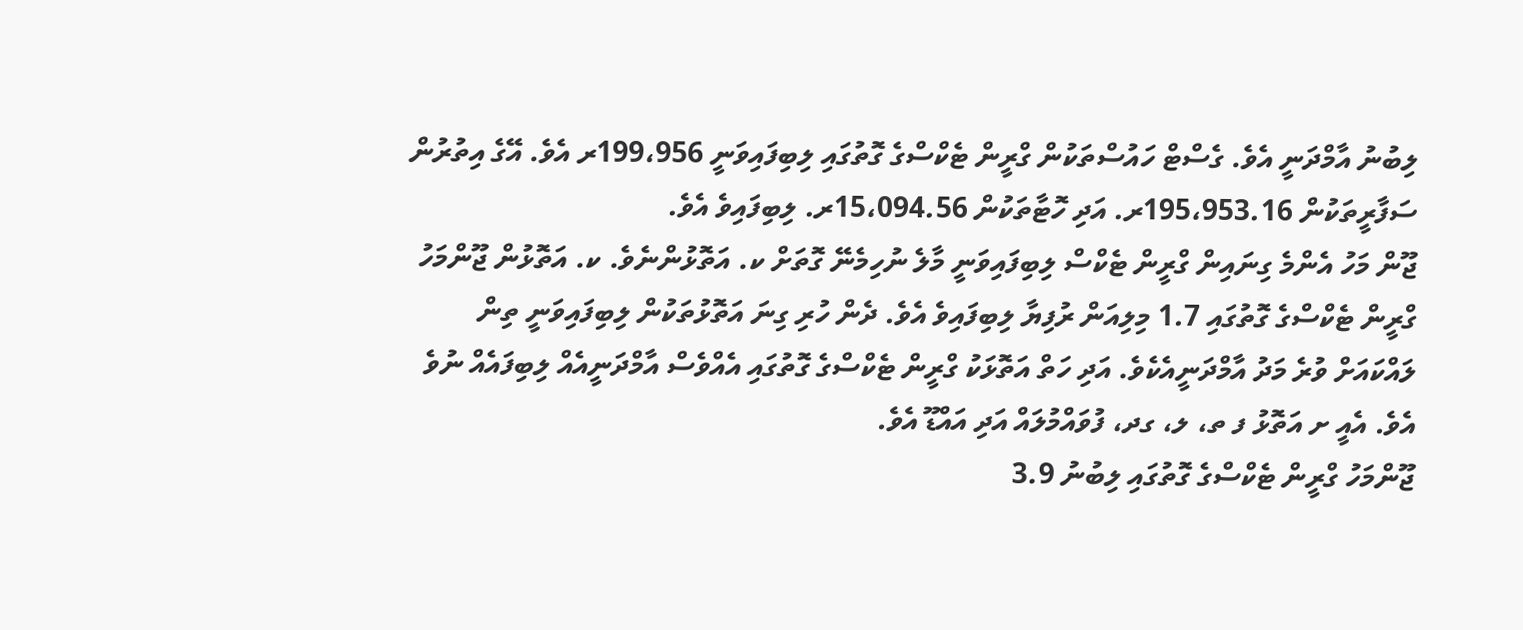ލިބުނު އާމްދަނީ އެވެ. ގެސްޓް ހައުސްތަކުން ގްރީން ޓެކްސްގެ ގޮތުގައި ލިބިފައިވަނީ 199،956ރ އެވެ. އޭގެ އިތުރުން ސަފާރީތަކުން 195،953.16ރ. އަދި ހޮޓާތަކުން 15،094.56ރ. ލިބިފައިވެ އެވެ.
ޖޫން މަހު އެންމެ ގިނައިން ގްރީން ޓެކްސް ލިބިފައިވަނީ މާލެ ނުހިމެނޭ ގޮތަށް ކ. އަތޮޅުންނެވެ. ކ. އަތޮޅުން ޖޫންމަހު ގްރީން ޓެކްސްގެ ގޮތުގައި 1.7 މިލިއަން ރުފިޔާ ލިބިފައިވެ އެވެ. ދެން ހުރި ގިނަ އަތޮޅުތަކުން ލިބިފައިވަނީ ތިން ލައްކައަށް ވުރެ މަދު އާމްދަނީއެކެވެ. އަދި ހަތް އަތޮޅަކު ގްރީން ޓެކްސްގެ ގޮތުގައި އެއްވެސް އާމްދަނީއެއް ލިބިފައެއް ނުވެ އެވެ. އެއީ ށ އަތޮޅު ފ ތ، ލ، ގދ، ފުވައްމުލައް އަދި އައްޑޫ އެވެ.
ޖޫންމަހު ގްރީން ޓެކްސްގެ ގޮތުގައި ލިބުނު 3.9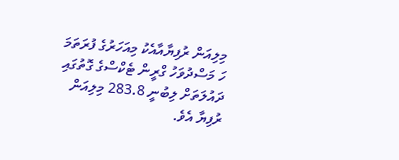މިލިއަން ރުފިޔާއާއެކު މިއަހަރުގެ ފުރަތަމަ ހަ މަސްދުވަހު ގްރީން ޓެކްސްގެ ގޮތުގައި ދައުލަތަށް ލިބުނީ 283.8 މިލިއަން ރުފިޔާ އެވެ.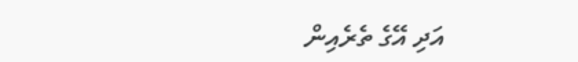އަދި އޭގެ ތެރެއިން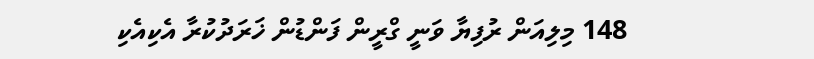148 މިލިއަން ރުފިޔާ ވަނީ ގްރީން ފަންޑުން ޚަރަދުކުރާ އެކިއެކި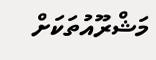މަޝްރޫއުތަކަށް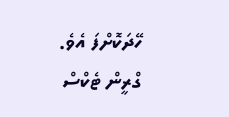ހޭދަކޮށްފަ އެވެ.
ގްރީން ޓެކްސް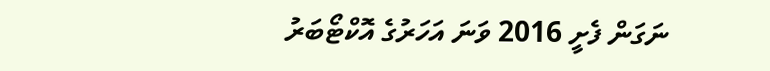ނަގަން ފެށީ 2016 ވަނަ އަހަރުގެ އޮކްޓޯބަރު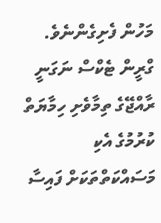މަހުން ފެށިގެންނެވެ. ގްރީން ޓެކްސް ނަގަނީ ރާއްޖޭގެ ތިމާވެށި ހިމާޔަތް ކުރުމުގެ އެކި މަސައްކަތްތަކަށް ފައިސާ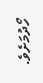ހޯދުމަށެވެ.